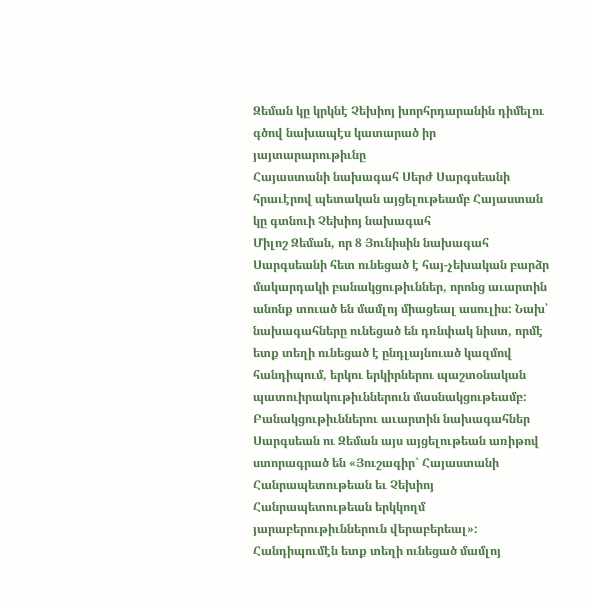Զեման կը կրկնէ Չեխիոյ խորհրդարանին դիմելու գծով նախապէս կատարած իր յայտարարութիւնը
Հայաստանի նախագահ Սերժ Սարգսեանի հրաւէրով պետական այցելութեամբ Հայաստան կը գտնուի Չեխիոյ նախագահ
Միլոշ Զեման, որ 8 Յունիսին նախագահ Սարգսեանի հետ ունեցած է հայ-չեխական բարձր մակարդակի բանակցութիւններ, որոնց աւարտին անոնք տուած են մամլոյ միացեալ ասուլիս: Նախ՝ նախագահները ունեցած են դռնփակ նիստ, որմէ ետք տեղի ունեցած է ընդլայնուած կազմով հանդիպում, երկու երկիրներու պաշտօնական պատուիրակութիւններուն մասնակցութեամբ:
Բանակցութիւններու աւարտին նախագահներ Սարգսեան ու Զեման այս այցելութեան առիթով ստորագրած են «Յուշագիր` Հայաստանի Հանրապետութեան եւ Չեխիոյ Հանրապետութեան երկկողմ յարաբերութիւններուն վերաբերեալ»: Հանդիպումէն ետք տեղի ունեցած մամլոյ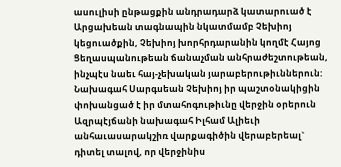ասուլիսի ընթացքին անդրադարձ կատարուած է Արցախեան տագնապին նկատմամբ Չեխիոյ կեցուածքին, Չեխիոյ խորհրդարանին կողմէ Հայոց Ցեղասպանութեան ճանաչման անհրաժեշտութեան, ինչպէս նաեւ հայ-չեխական յարաբերութիւններուն:
Նախագահ Սարգսեան Չեխիոյ իր պաշտօնակիցին փոխանցած է իր մտահոգութիւնը վերջին օրերուն Ազրպէյճանի նախագահ Իլհամ Ալիեւի անհաւասարակշիռ վարքագիծին վերաբերեալ` դիտել տալով, որ վերջինիս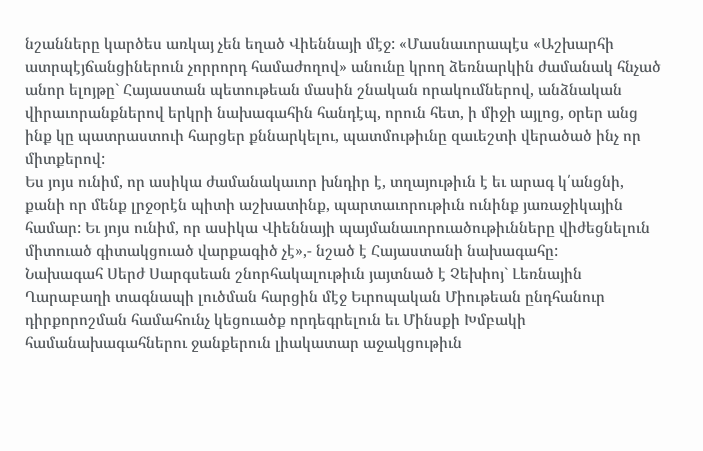նշանները կարծես առկայ չեն եղած Վիեննայի մէջ: «Մասնաւորապէս «Աշխարհի ատրպէյճանցիներուն չորրորդ համաժողով» անունը կրող ձեռնարկին ժամանակ հնչած անոր ելոյթը` Հայաստան պետութեան մասին շնական որակումներով, անձնական վիրաւորանքներով երկրի նախագահին հանդէպ, որուն հետ, ի միջի այլոց, օրեր անց ինք կը պատրաստուի հարցեր քննարկելու, պատմութիւնը զաւեշտի վերածած ինչ որ միտքերով:
Ես յոյս ունիմ, որ ասիկա ժամանակաւոր խնդիր է, տղայութիւն է եւ արագ կ՛անցնի, քանի որ մենք լրջօրէն պիտի աշխատինք, պարտաւորութիւն ունինք յառաջիկային համար: Եւ յոյս ունիմ, որ ասիկա Վիեննայի պայմանաւորուածութիւնները վիժեցնելուն միտուած գիտակցուած վարքագիծ չէ»,- նշած է Հայաստանի նախագահը:
Նախագահ Սերժ Սարգսեան շնորհակալութիւն յայտնած է Չեխիոյ` Լեռնային Ղարաբաղի տագնապի լուծման հարցին մէջ Եւրոպական Միութեան ընդհանուր դիրքորոշման համահունչ կեցուածք որդեգրելուն եւ Մինսքի Խմբակի համանախագահներու ջանքերուն լիակատար աջակցութիւն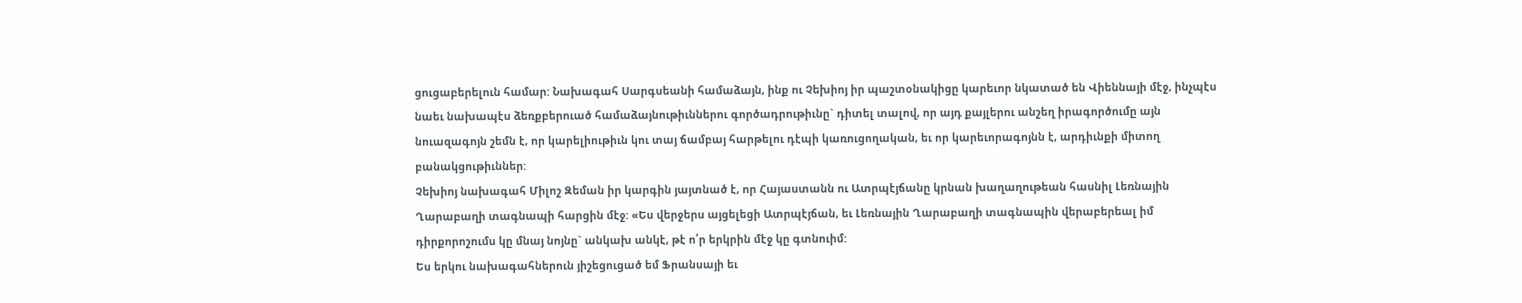ցուցաբերելուն համար: Նախագահ Սարգսեանի համաձայն, ինք ու Չեխիոյ իր պաշտօնակիցը կարեւոր նկատած են Վիեննայի մէջ, ինչպէս նաեւ նախապէս ձեռքբերուած համաձայնութիւններու գործադրութիւնը` դիտել տալով, որ այդ քայլերու անշեղ իրագործումը այն նուազագոյն շեմն է, որ կարելիութիւն կու տայ ճամբայ հարթելու դէպի կառուցողական, եւ որ կարեւորագոյնն է, արդիւնքի միտող բանակցութիւններ:
Չեխիոյ նախագահ Միլոշ Զեման իր կարգին յայտնած է, որ Հայաստանն ու Ատրպէյճանը կրնան խաղաղութեան հասնիլ Լեռնային Ղարաբաղի տագնապի հարցին մէջ: «Ես վերջերս այցելեցի Ատրպէյճան, եւ Լեռնային Ղարաբաղի տագնապին վերաբերեալ իմ դիրքորոշումս կը մնայ նոյնը` անկախ անկէ, թէ ո՛ր երկրին մէջ կը գտնուիմ:
Ես երկու նախագահներուն յիշեցուցած եմ Ֆրանսայի եւ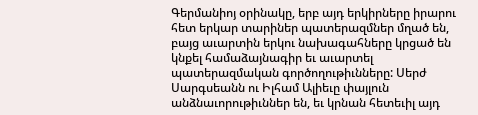Գերմանիոյ օրինակը, երբ այդ երկիրները իրարու հետ երկար տարիներ պատերազմներ մղած են, բայց աւարտին երկու նախագահները կրցած են կնքել համաձայնագիր եւ աւարտել պատերազմական գործողութիւնները: Սերժ Սարգսեանն ու Իլհամ Ալիեւը փայլուն անձնաւորութիւններ են, եւ կրնան հետեւիլ այդ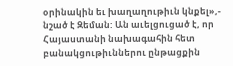օրինակին եւ խաղաղութիւն կնքել»,- նշած է Զեման: Ան աւելցուցած է, որ Հայաստանի նախագահին հետ բանակցութիւններու ընթացքին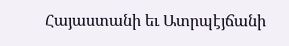Հայաստանի եւ Ատրպէյճանի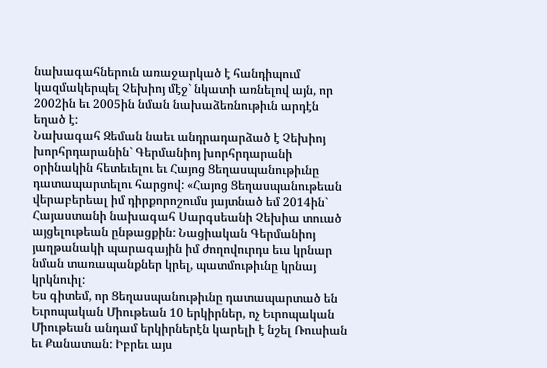նախագահներուն առաջարկած է հանդիպում կազմակերպել Չեխիոյ մէջ` նկատի առնելով այն, որ 2002ին եւ 2005ին նման նախաձեռնութիւն արդէն եղած է:
Նախագահ Զեման նաեւ անդրադարձած է Չեխիոյ խորհրդարանին` Գերմանիոյ խորհրդարանի օրինակին հետեւելու եւ Հայոց Ցեղասպանութիւնը դատապարտելու հարցով: «Հայոց Ցեղասպանութեան վերաբերեալ իմ դիրքորոշումս յայտնած եմ 2014ին` Հայաստանի նախագահ Սարգսեանի Չեխիա տուած այցելութեան ընթացքին: Նացիական Գերմանիոյ յաղթանակի պարագային իմ ժողովուրդս եւս կրնար նման տառապանքներ կրել, պատմութիւնը կրնայ կրկնուիլ:
Ես գիտեմ, որ Ցեղասպանութիւնը դատապարտած են Եւրոպական Միութեան 10 երկիրներ, ոչ Եւրոպական Միութեան անդամ երկիրներէն կարելի է նշել Ռուսիան եւ Քանատան: Իբրեւ այս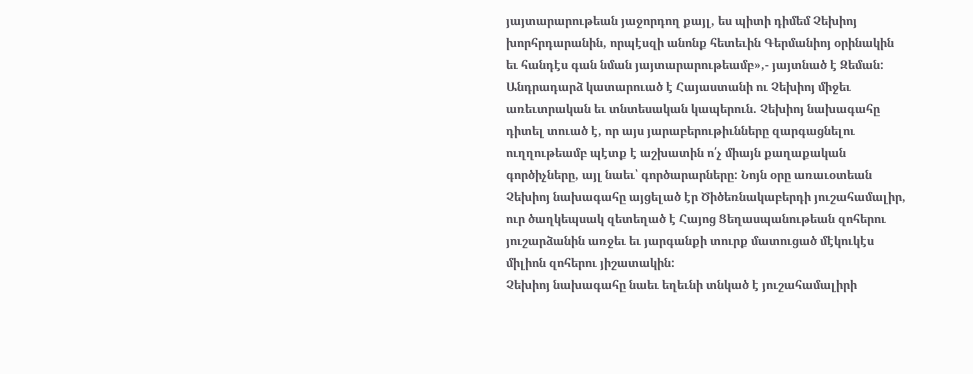յայտարարութեան յաջորդող քայլ, ես պիտի դիմեմ Չեխիոյ խորհրդարանին, որպէսզի անոնք հետեւին Գերմանիոյ օրինակին եւ հանդէս գան նման յայտարարութեամբ»,- յայտնած է Զեման:
Անդրադարձ կատարուած է Հայաստանի ու Չեխիոյ միջեւ առեւտրական եւ տնտեսական կապերուն. Չեխիոյ նախագահը դիտել տուած է, որ այս յարաբերութիւնները զարգացնելու ուղղութեամբ պէտք է աշխատին ո՛չ միայն քաղաքական գործիչները, այլ նաեւ՝ գործարարները: Նոյն օրը առաւօտեան Չեխիոյ նախագահը այցելած էր Ծիծեռնակաբերդի յուշահամալիր, ուր ծաղկեպսակ զետեղած է Հայոց Ցեղասպանութեան զոհերու յուշարձանին առջեւ եւ յարգանքի տուրք մատուցած մէկուկէս միլիոն զոհերու յիշատակին:
Չեխիոյ նախագահը նաեւ եղեւնի տնկած է յուշահամալիրի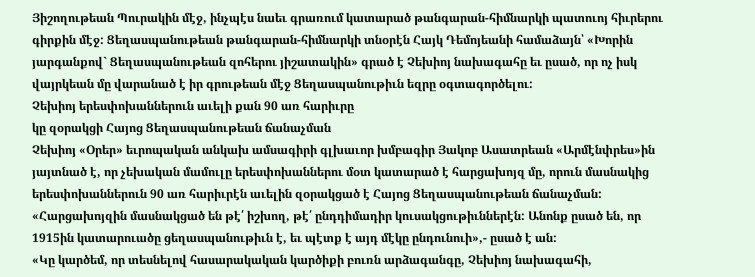Յիշողութեան Պուրակին մէջ, ինչպէս նաեւ գրառում կատարած թանգարան-հիմնարկի պատուոյ հիւրերու գիրքին մէջ: Ցեղասպանութեան թանգարան-հիմնարկի տնօրէն Հայկ Դեմոյեանի համաձայն՝ «Խորին յարգանքով` Ցեղասպանութեան զոհերու յիշատակին» գրած է Չեխիոյ նախագահը եւ ըսած, որ ոչ իսկ վայրկեան մը վարանած է իր գրութեան մէջ Ցեղասպանութիւն եզրը օգտագործելու:
Չեխիոյ երեսփոխաններուն աւելի քան 90 առ հարիւրը
կը զօրակցի Հայոց Ցեղասպանութեան ճանաչման
Չեխիոյ «Օրեր» եւրոպական անկախ ամսագիրի գլխաւոր խմբագիր Յակոբ Ասատրեան «Արմէնփրես»ին յայտնած է, որ չեխական մամուլը երեսփոխաններու մօտ կատարած է հարցախոյզ մը, որուն մասնակից երեսփոխաններուն 90 առ հարիւրէն աւելին զօրակցած է Հայոց Ցեղասպանութեան ճանաչման: «Հարցախոյզին մասնակցած են թէ՛ իշխող, թէ՛ ընդդիմադիր կուսակցութիւններէն: Անոնք ըսած են, որ 1915ին կատարուածը ցեղասպանութիւն է, եւ պէտք է այդ մէկը ընդունուի»,- ըսած է ան:
«Կը կարծեմ, որ տեսնելով հասարակական կարծիքի բուռն արձագանգը, Չեխիոյ նախագահի,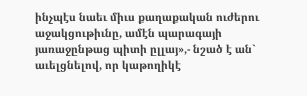ինչպէս նաեւ միւս քաղաքական ուժերու աջակցութիւնը, ամէն պարագայի յառաջընթաց պիտի ըլլայ»,- նշած է ան` աւելցնելով, որ կաթողիկէ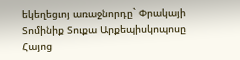եկեղեցւոյ առաջնորդը` Փրակայի Տոմինիք Տուքա Արքեպիսկոպոսը Հայոց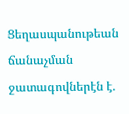Ցեղասպանութեան ճանաչման ջատագովներէն է.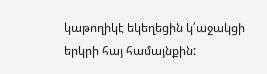կաթողիկէ եկեղեցին կ՛աջակցի երկրի հայ համայնքին: